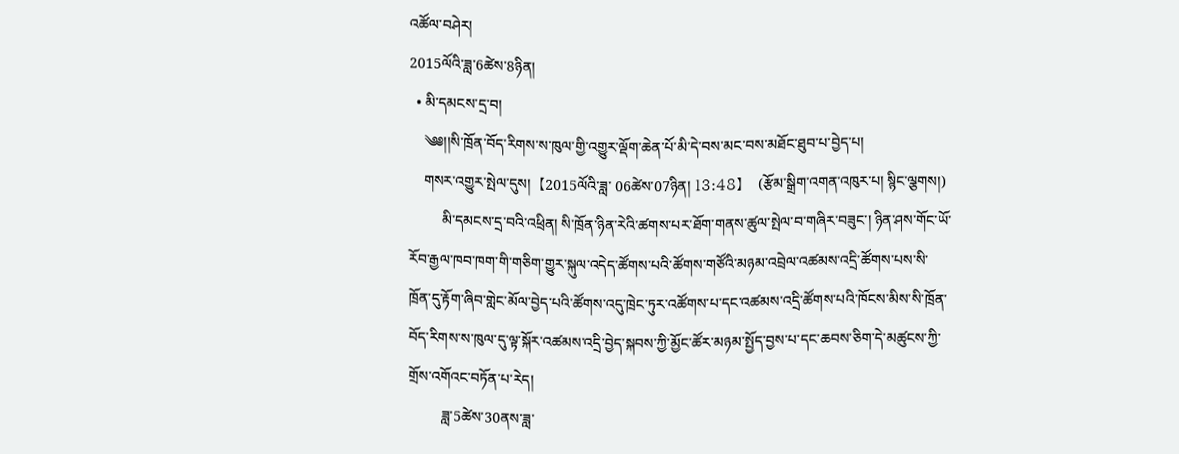འཚོལ་བཤེར།
2015ལོའི་ཟླ་6ཚེས་8ཉིན།
  • མི་དམངས་དྲ་བ།
    ༄༅།།སི་ཁྲོན་བོད་རིགས་ས་ཁུལ་གྱི་འགྱུར་ལྡོག་ཆེན་པོ་མི་དེ་བས་མང་བས་མཐོང་ཐུབ་པ་བྱེད་པ།
    གསར་འགྱུར་སྤེལ་དུས།  【2015ལོའི་ཟླ་ 06ཚེས་07ཉིན། 13:48】   (རྩོམ་སྒྲིག་འགན་འཁུར་པ། སྙིང་ལྕགས།)
         མི་དམངས་དྲ་བའི་འཕྲིན། སི་ཁྲོན་ཉིན་རེའི་ཚགས་པར་ཐོག་གནས་ཚུལ་སྤེལ་བ་གཞིར་བཟུང་། ཉིན་ཤས་གོང་ཡོ་རོབ་རྒྱལ་ཁབ་ཁག་གི་གཅིག་གྱུར་སྐུལ་འདེད་ཚོགས་པའི་ཚོགས་གཙོའི་མཉམ་འབྲེལ་འཚམས་འདྲི་ཚོགས་པས་སི་ཁྲོན་དུ་རྟོག་ཞིབ་གླེང་མོལ་བྱེད་པའི་ཚོགས་འདུ་ཁྲེང་ཏུར་འཚོགས་པ་དང་འཚམས་འདྲི་ཚོགས་པའི་ཁོངས་མིས་སི་ཁྲོན་བོད་རིགས་ས་ཁུལ་དུ་ལྟ་སྐོར་འཚམས་འདྲི་བྱེད་སྐབས་ཀྱི་མྱོང་ཚོར་མཉམ་སྤྱོད་བྱས་པ་དང་ཆབས་ཅིག་དེ་མཚུངས་ཀྱི་གྲོས་འགོའང་བཏོན་པ་རེད།
         ཟླ་5ཚེས་30ནས་ཟླ་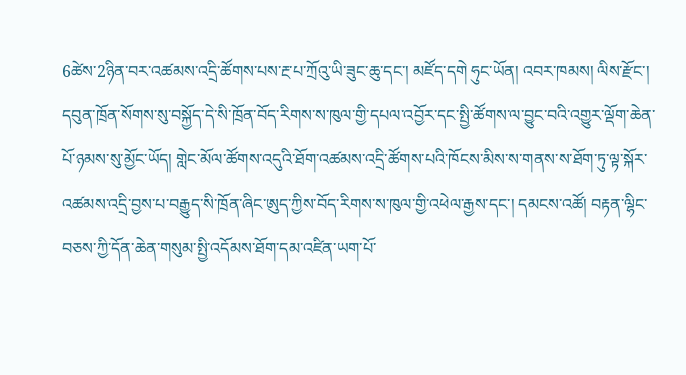6ཚེས་2ཉིན་བར་འཚམས་འདྲི་ཚོགས་པས་རྔ་པ་ཀྲོའུ་ཡི་ཟུང་ཆུ་དང་། མཛོད་དགེ ཧུང་ཡོན། འབར་ཁམས། ལིས་རྫོང་། དབུན་ཁྲོན་སོགས་སུ་བསྐྱོད་དེ་སི་ཁྲོན་བོད་རིགས་ས་ཁུལ་གྱི་དཔལ་འབྱོར་དང་སྤྱི་ཚོགས་ལ་བྱུང་བའི་འགྱུར་ལྡོག་ཆེན་པོ་ཉམས་སུ་མྱོང་ཡོད། གླེང་མོལ་ཚོགས་འདུའི་ཐོག་འཚམས་འདྲི་ཚོགས་པའི་ཁོངས་མིས་ས་གནས་ས་ཐོག་ཏུ་ལྟ་སྐོར་འཚམས་འདྲི་བྱས་པ་བརྒྱུད་སི་ཁྲོན་ཞིང་ཨུད་ཀྱིས་བོད་རིགས་ས་ཁུལ་གྱི་འཕེལ་རྒྱས་དང་། དམངས་འཚོ། བརྟན་ལྷིང་བཅས་ཀྱི་དོན་ཆེན་གསུམ་སྤྱི་འདོམས་ཐོག་དམ་འཛིན་ཡག་པོ་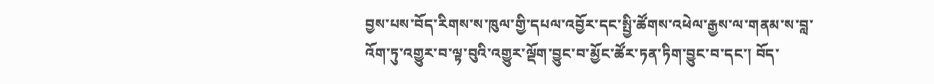བྱས་པས་བོད་རིགས་ས་ཁུལ་གྱི་དཔལ་འབྱོར་དང་སྤྱི་ཚོགས་འཕེལ་རྒྱས་ལ་གནམ་ས་བླ་འོག་ཏུ་འགྱུར་བ་ལྟ་བུའི་འགྱུར་ལྡོག་བྱུང་བ་མྱོང་ཚོར་ཏན་ཏིག་བྱུང་བ་དང་། བོད་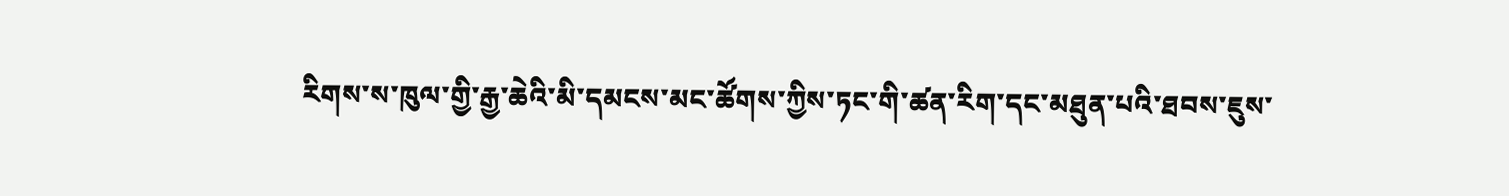རིགས་ས་ཁུལ་གྱི་རྒྱ་ཆེའི་མི་དམངས་མང་ཚོགས་ཀྱིས་ཏང་གི་ཚན་རིག་དང་མཐུན་པའི་ཐབས་ཇུས་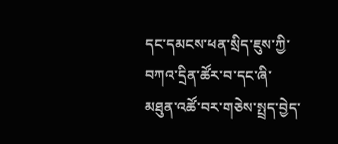དང་དམངས་ཕན་སྲིད་ཇུས་ཀྱི་བཀའ་དྲིན་ཚོར་བ་དང་ཞི་མཐུན་འཚོ་བར་གཅེས་སྤྲད་བྱེད་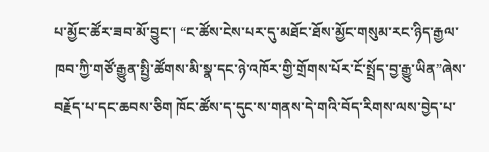པ་མྱོང་ཚོར་ཟབ་མོ་བྱུང་། “ང་ཚོས་ངེས་པར་དུ་མཐོང་ཐོས་མྱོང་གསུམ་རང་ཉིད་རྒྱལ་ཁབ་ཀྱི་གཙོ་རྒྱུན་སྤྱི་ཚོགས་མི་སྣ་དང་ཉེ་འཁོར་གྱི་གྲོགས་པོར་ངོ་སྤྲོད་བྱ་རྒྱུ་ཡིན”ཞེས་བརྗོད་པ་དང་ཆབས་ཅིག ཁོང་ཚོས་ད་དུང་ས་གནས་དེ་གའི་བོད་རིགས་ལས་བྱེད་པ་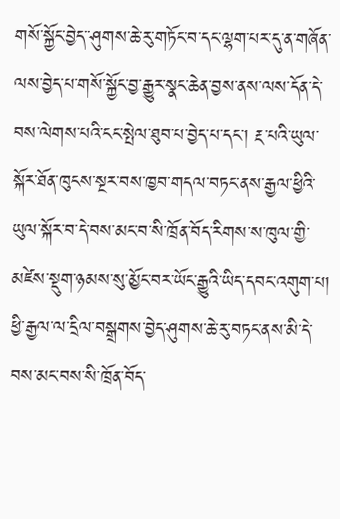གསོ་སྐྱོང་བྱེད་་ཤུགས་ཆེ་རུ་གཏོང་བ་དང་ལྷག་པར་དུ་ན་གཞོན་ལས་བྱེད་པ་གསོ་སྐྱོང་བྱ་རྒྱུར་སྣང་ཆེན་བྱས་ནས་ལས་དོན་དེ་བས་ལེགས་པའི་ངང་སྤེལ་ཐུབ་པ་བྱེད་པ་དང་། རྔ་པའི་ཡུལ་སྐོར་ཐོན་ཁུངས་སྔར་བས་ཁྱབ་གདལ་བཏང་ནས་རྒྱལ་ཕྱིའི་ཡུལ་སྐོར་བ་དེ་བས་མང་བ་སི་ཁྲོན་བོད་རིགས་ས་ཁུལ་གྱི་མཛེས་སྡུག་ཉམས་སུ་མྱོང་བར་ཡོང་རྒྱུའི་ཡིད་དབང་འགུག་པ། ཕྱི་རྒྱལ་ལ་དྲིལ་བསྒྲགས་བྱེད་ཤུགས་ཆེ་རུ་བཏང་ནས་མི་དེ་བས་མང་བས་སི་ཁྲོན་བོད་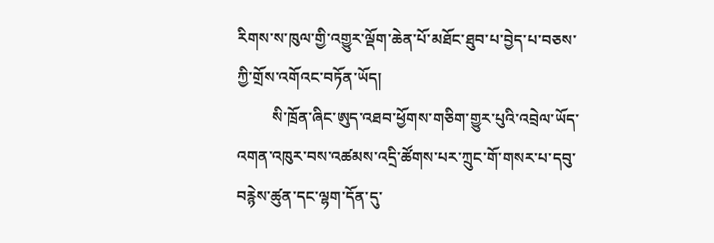རིགས་ས་ཁུལ་གྱི་འགྱུར་ལྡོག་ཆེན་པོ་མཐོང་ཐུབ་པ་བྱེད་པ་བཅས་ཀྱི་གྲོས་འགོའང་བཏོན་ཡོད།
         སི་ཁྲོན་ཞིང་ཨུད་འཐབ་ཕྱོགས་གཅིག་གྱུར་པུའི་འབྲེལ་ཡོད་འགན་འཁུར་བས་འཚམས་འདྲི་ཚོགས་པར་ཀྲུང་གོ་གསར་པ་དབུ་བརྙེས་ཚུན་དང་ལྷག་དོན་དུ་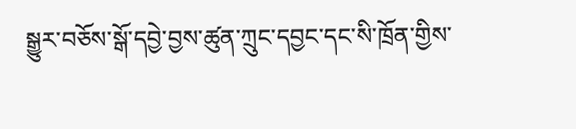སྒྱུར་བཅོས་སྒོ་དབྱེ་བྱས་ཚུན་ཀྲུང་དབྱང་དང་སི་ཁྲོན་གྱིས་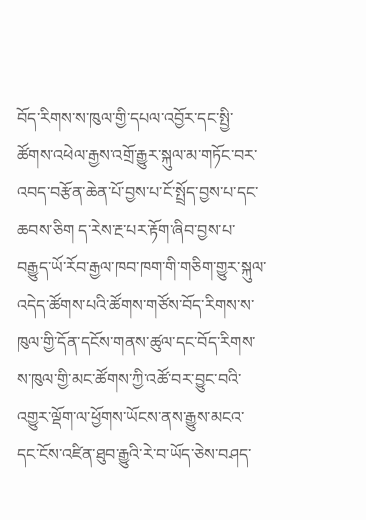བོད་རིགས་ས་ཁུལ་གྱི་དཔལ་འབྱོར་དང་སྤྱི་ཚོགས་འཕེལ་རྒྱས་འགྲོ་རྒྱུར་སྐུལ་མ་གཏོང་བར་འབད་བརྩོན་ཆེན་པོ་བྱས་པ་ངོ་སྤྲོད་བྱས་པ་དང་ཆབས་ཅིག ད་རེས་རྔ་པར་རྟོག་ཞིབ་བྱས་པ་བརྒྱུད་ཡོ་རོབ་རྒྱལ་ཁབ་ཁག་གི་གཅིག་གྱུར་སྐུལ་འདེད་ཚོགས་པའི་ཚོགས་གཙོས་བོད་རིགས་ས་ཁུལ་གྱི་དོན་དངོས་གནས་ཚུལ་དང་བོད་རིགས་ས་ཁུལ་གྱི་མང་ཚོགས་ཀྱི་འཚོ་བར་བྱུང་བའི་འགྱུར་ལྡོག་ལ་ཕྱོགས་ཡོངས་ནས་རྒྱུས་མངའ་དང་ངོས་འཛིན་ཐུབ་རྒྱུའི་རེ་བ་ཡོད་ཅེས་བཤད་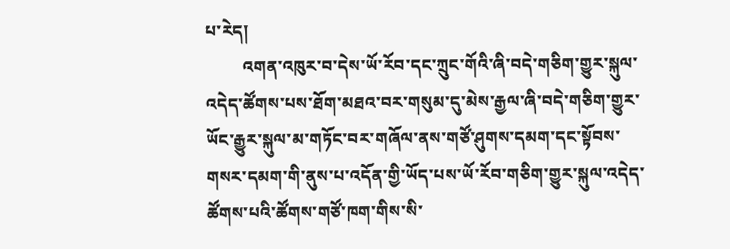པ་རེད།
         འགན་འཁུར་བ་དེས་ཡོ་རོབ་དང་ཀྲུང་གོའི་ཞི་བདེ་གཅིག་གྱུར་སྐུལ་འདེད་ཚོགས་པས་ཐོག་མཐའ་བར་གསུམ་དུ་མེས་རྒྱལ་ཞི་བདེ་གཅིག་གྱུར་ཡོང་རྒྱུར་སྐུལ་མ་གཏོང་བར་གཞོལ་ནས་གཙོ་ཤུགས་དམག་དང་སྟོབས་གསར་དམག་གི་ནུས་པ་འདོན་གྱི་ཡོད་པས་ཡོ་རོབ་གཅིག་གྱུར་སྐུལ་འདེད་ཚོགས་པའི་ཚོགས་གཙོ་ཁག་གིས་སི་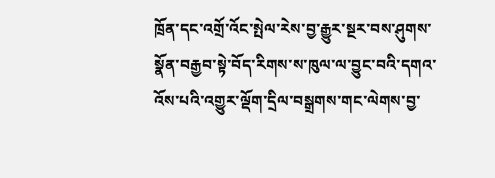ཁྲོན་དང་འགྲོ་འོང་སྤེལ་རེས་བྱ་རྒྱུར་སྔར་བས་ཤུགས་སྣོན་བརྒྱབ་སྟེ་བོད་རིགས་ས་ཁུལ་ལ་བྱུང་བའི་དགའ་འོས་པའི་འགྱུར་ལྡོག་དྲིལ་བསྒྲགས་གང་ལེགས་བྱ་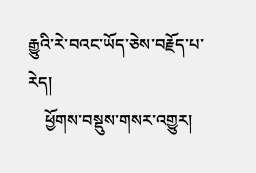རྒྱུའི་རེ་བའང་ཡོད་ཅེས་བརྗོད་པ་རེད།
    ཕྱོགས་བསྡུས་གསར་འགྱུར།